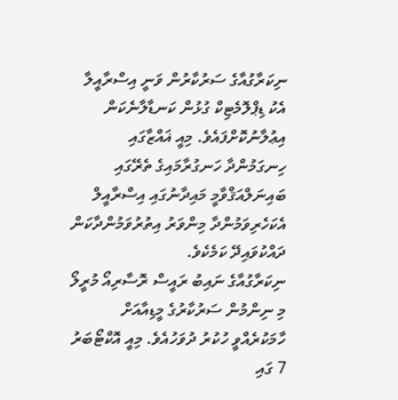ނިކަރާގުއާގެ ސަރުކާރުން ވަނީ އިސްރާއީލާ އެކު ޑިޕްލޮމެޓިކް ގުޅުން ކަނޑާލާނެކަން އިޢުލާނުކޮށްފައެވެ. މިއީ ޣައްޒާގައި ހިނގަމުންދާ ހަނގުރާމައިގެ ތެރޭގައި ބައިނަލްއަޤްވާމީ މައިދާނުގައި އިސްރާއީލް އެކަހެރިވަމުންދާ މިންވަރު އިތުރުވަމުންދާކަން ދައްކުވައިދޭ ކަމެކެވެ.
ނިކަރާގުއާގެ ނައިބު ރައީސް ރޮސާރިއޯ މުރީލޯ މި ނިންމުން ސަރުކާރުގެ މީޑިއާއަށް ހާމަކުރެއްވީ ހުކުރު ދުވަހުއެވެ. މިއީ އޮކްޓޯބަރު 7 ގައި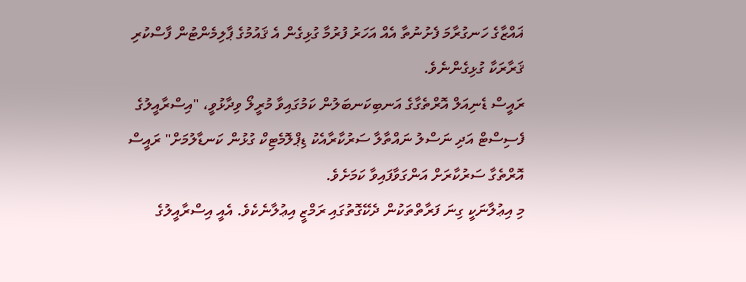ޣައްޒާގެ ހަނގުރާމަ ފެށުނުތާ އެއް އަހަރު ފުރުމާ ގުޅިގެން އެ ޤައުމުގެ ޕާލިމެންޓުން ފާސްކުރި ޤަރާރަކާ ގުޅިގެންނެވެ.
ރައީސް ޑެނިއަލް އޮރްތެގާގެ އަނބިކަނބަލުން ކަމުގައިވާ މުރީލޯ ވިދާޅުވީ، "އިސްރާއީލުގެ ފެސިސްޓް އަދި ނަސްލު ނައްތާލާ ސަރުކާރާއެކު ޑިޕްލޮމެޓިކް ގުޅުން ކަނޑާލުމަށް" ރައީސް އޮރްތެގާ ސަރުކާރަށް އަންގަވާފައިވާ ކަމަށެވެ.
މި އިޢުލާނަކީ ގިނަ ފަރާތްތަކުން ދެކޭގޮތުގައި ރަމްޒީ އިޢުލާނެކެވެ. އެއީ އިސްރާއީލުގެ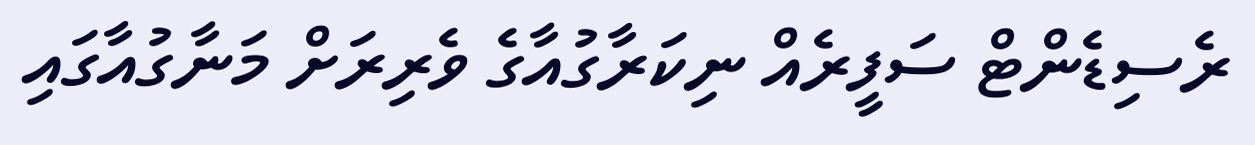ރެސިޑެންޓް ސަފީރެއް ނިކަރާގުއާގެ ވެރިރަށް މަނާގުއާގައި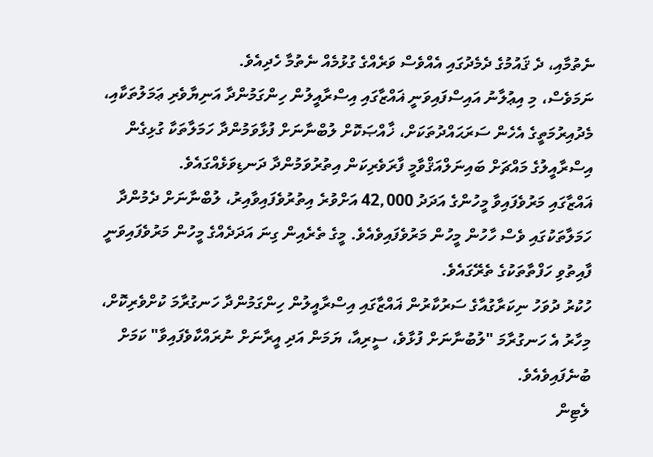ނެތުމާއި، ދެ ޤައުމުގެ ދެމެދުގައި އެއްވެސް ވަރެއްގެ ގުޅުމެއް ނެތުމާ ހެދިއެވެ.
ނަމަވެސް، މި އިޢުލާނު އައިސްފައިވަނީ ޣައްޒާގައި އިސްރާއީލުން ހިންގަމުންދާ އަނިޔާވެރި ޢަމަލުތަކާއި، މެދުއިރުމަތީގެ އެހެން ސަރަޙައްދުތަކަށް، ޚާއްޞަކޮށް ލުބްނާނަށް ފުޅާވަމުންދާ ހަމަލާތަކާ ގުޅިގެން އިސްރާއީލުގެ މައްޗަށް ބައިނަލްއަޤްވާމީ ފާރަވެރިކަން އިތުރުވަމުންދާ ދަނޑިވަޅެއްގައެވެ.
ޣައްޒާގައި މަރުވެފައިވާ މީހުންގެ އަދަދު 42,000 އަށްވުރެ އިތުރުވެފައިވާއިރު، ލުބްނާނަށް ދެމުންދާ ހަމަލާތަކުގައި ވެސް ހާހުން މީހުން މަރުވެފައިވެއެވެ. މީގެ ތެރެއިން ގިނަ އަދަދެއްގެ މީހުން މަރުވެފައިވަނީ ފާއިތުވި ހަފްތާތަކުގެ ތެރޭގައެވެ.
ހުކުރު ދުވަހު ނިކަރާގުއާގެ ސަރުކާރުން ޣައްޒާގައި އިސްރާއީލުން ހިންގަމުންދާ ހަނގުރާމަ ކުށްވެރިކޮށް، މިހާރު އެ ހަނގުރާމަ "ލުބުނާނަށް ފުޅާވެ، ސީރިއާ، ޔަމަން އަދި އީރާނަށް ނުރައްކާވެފައިވާ" ކަމަށް ބުނެފައިވެއެވެ.
ލެޓިން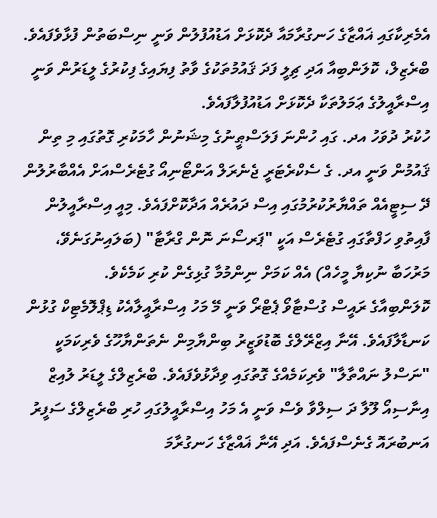އެމެރިކާގައި ޣައްޒާގެ ހަނގުރާމައާ ދެކޮޅަށް އަޑުއުފުލުން ވަނީ ނިސްބަތުން ފުޅާވެފައެވެ. ބްރެޒިލް، ކޮލަންބިއާ އަދި ޗިލީ ފަދަ ޤައުމުތަކުގެ ވާތު ފިޔައިގެ ފިކުރުގެ ލީޑަރުން ވަނީ އިސްރާއީލުގެ ޢަމަލުތަކާ ދެކޮޅަށް އަޑުއުފުލާފައެވެ.
ހުކުރު ދުވަހު އދ. ގައި ހުންނަ ފަލަސްޠީނުގެ މިޝަނުން ހާމަކުރި ގޮތުގައި މި ތިން ޤައުމުން ވަނީ އދ. ގެ ސެކްރެޓަރީ ޖެނެރަލް އަންޓޯނިއޯ ގުޓެރެސްއަށް އެއްބާރުލުން ދޭ ސިޓީއެއް ތައްޔާރުކުރުމުގައި އިސް ދައުރެއް އަދާކޮށްފައެވެ. މިއީ އިސްރާއީލުން ފާއިތުވި ހަފްތާގައި ގުޓެރެސް އަކީ "ޕަރސޯނަ ނޮން ގްރާޓާ" (ބަލައިނުގަނެވޭ، މަރުހަބާ ނުކިޔާ މީހެއް) އެއް ކަމަށް ނިންމުމާ ގުޅިގެން ކުރި ކަމެކެވެ.
ކޮލަންބިއާގެ ރައީސް ގުސްޓާވޯ ޕެޓްރޯ ވަނީ މޭ މަހު އިސްރާއީލާއެކު ޑިޕްލޮމެޓިކް ގުޅުން ކަނޑާލާފައެވެ. އޭނާ އިޒްރޭލްގެ ބޮޑުވަޒީރު ބިންޔާމިން ނެތަންޔާހޫގެ ވެރިކަމަކީ "ނަސްލު ނައްތާލާ" ވެރިކަމެއްގެ ގޮތުގައި ވިދާޅުވެފައެވެ. ބްރެޒިލްގެ ލީޑަރު ލުއިޒް އިނާސިއޯ ލޫލާ ދަ ސިލްވާ ވެސް ވަނީ އެ މަހު އިސްރާއީލުގައި ހުރި ބްރެޒިލްގެ ސަފީރު އަނބުރައޮ ގެނެސްފައެވެ. އަދި އޭނާ ޣައްޒާގެ ހަނގުރާމަ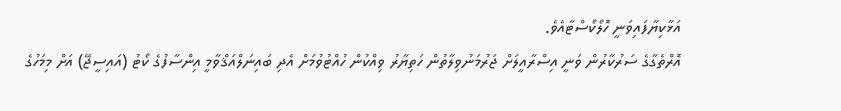އަޅާކިޔާފައިވަނީ ހޮލޯކޯސްޓާއެވެ.
އޮރްތެގާގެ ސަރުކާރުން ވަނީ އިސްރާއީލަށް ޖަރުމަނުވިލާތުން ހަތިޔާރު ވިއްކުން ހުއްޓުވުމަށް އެދި ބައިނަލްއަޤްވާމީ އިންސާފުގެ ކޯޓު (އައިސީޖޭ) އަށް މިމަހުގެ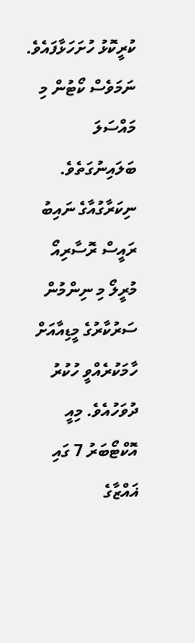ކުރީކޮޅު ހުށަހަޅާފައެވެ. ނަމަވެސް ކޯޓުން މި މައްސަލަ ބަލައިނުގަތެވެ.
ނިކަރާގުއާގެ ނައިބު ރައީސް ރޮސާރިއޯ މުރީލޯ މި ނިންމުން ސަރުކާރުގެ މީޑިއާއަށް ހާމަކުރެއްވީ ހުކުރު ދުވަހުއެވެ. މިއީ އޮކްޓޯބަރު 7 ގައި ޣައްޒާގެ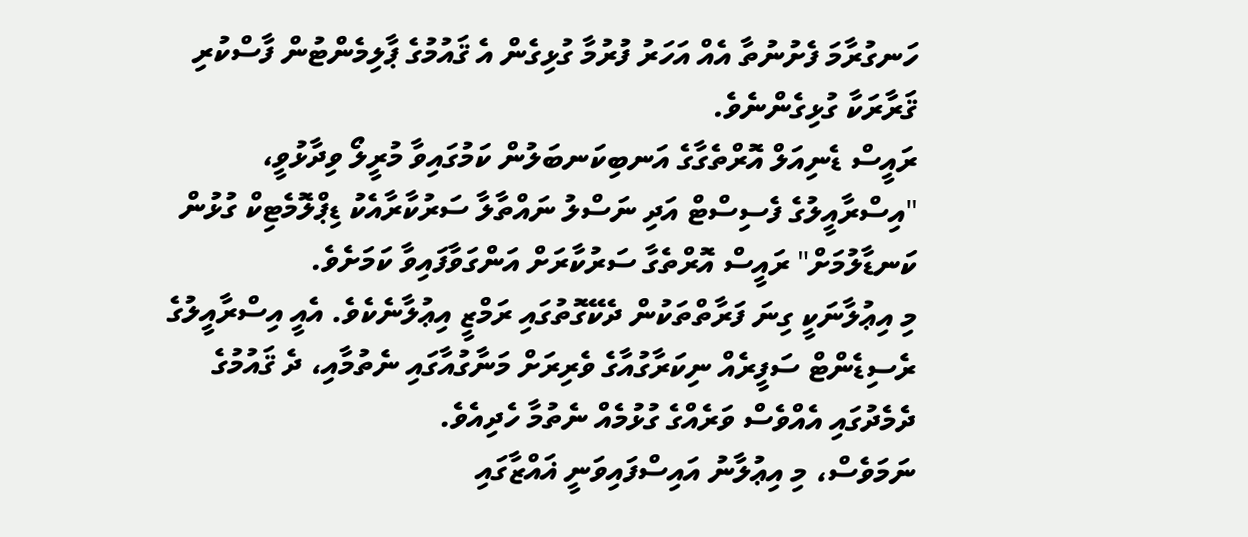ހަނގުރާމަ ފެށުނުތާ އެއް އަހަރު ފުރުމާ ގުޅިގެން އެ ޤައުމުގެ ޕާލިމެންޓުން ފާސްކުރި ޤަރާރަކާ ގުޅިގެންނެވެ.
ރައީސް ޑެނިއަލް އޮރްތެގާގެ އަނބިކަނބަލުން ކަމުގައިވާ މުރީލޯ ވިދާޅުވީ، "އިސްރާއީލުގެ ފެސިސްޓް އަދި ނަސްލު ނައްތާލާ ސަރުކާރާއެކު ޑިޕްލޮމެޓިކް ގުޅުން ކަނޑާލުމަށް" ރައީސް އޮރްތެގާ ސަރުކާރަށް އަންގަވާފައިވާ ކަމަށެވެ.
މި އިޢުލާނަކީ ގިނަ ފަރާތްތަކުން ދެކޭގޮތުގައި ރަމްޒީ އިޢުލާނެކެވެ. އެއީ އިސްރާއީލުގެ ރެސިޑެންޓް ސަފީރެއް ނިކަރާގުއާގެ ވެރިރަށް މަނާގުއާގައި ނެތުމާއި، ދެ ޤައުމުގެ ދެމެދުގައި އެއްވެސް ވަރެއްގެ ގުޅުމެއް ނެތުމާ ހެދިއެވެ.
ނަމަވެސް، މި އިޢުލާނު އައިސްފައިވަނީ ޣައްޒާގައި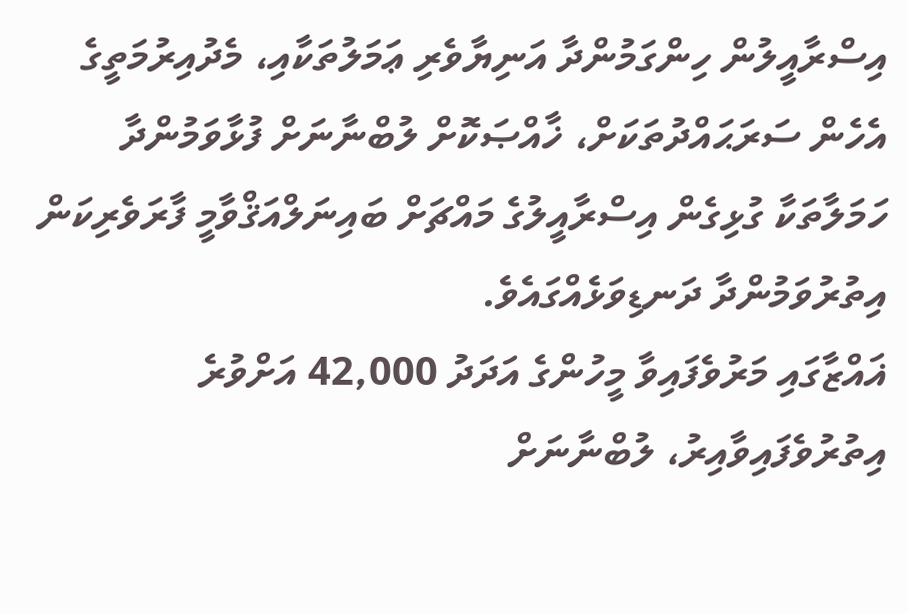އިސްރާއީލުން ހިންގަމުންދާ އަނިޔާވެރި ޢަމަލުތަކާއި، މެދުއިރުމަތީގެ އެހެން ސަރަޙައްދުތަކަށް، ޚާއްޞަކޮށް ލުބްނާނަށް ފުޅާވަމުންދާ ހަމަލާތަކާ ގުޅިގެން އިސްރާއީލުގެ މައްޗަށް ބައިނަލްއަޤްވާމީ ފާރަވެރިކަން އިތުރުވަމުންދާ ދަނޑިވަޅެއްގައެވެ.
ޣައްޒާގައި މަރުވެފައިވާ މީހުންގެ އަދަދު 42,000 އަށްވުރެ އިތުރުވެފައިވާއިރު، ލުބްނާނަށް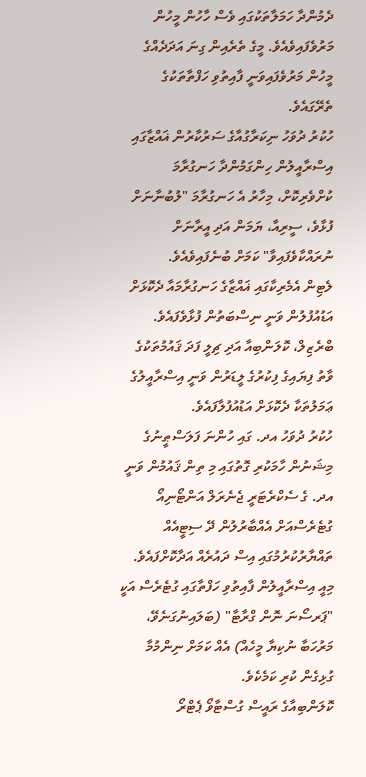ދެމުންދާ ހަމަލާތަކުގައި ވެސް ހާހުން މީހުން މަރުވެފައިވެއެވެ. މީގެ ތެރެއިން ގިނަ އަދަދެއްގެ މީހުން މަރުވެފައިވަނީ ފާއިތުވި ހަފްތާތަކުގެ ތެރޭގައެވެ.
ހުކުރު ދުވަހު ނިކަރާގުއާގެ ސަރުކާރުން ޣައްޒާގައި އިސްރާއީލުން ހިންގަމުންދާ ހަނގުރާމަ ކުށްވެރިކޮށް، މިހާރު އެ ހަނގުރާމަ "ލުބުނާނަށް ފުޅާވެ، ސީރިއާ، ޔަމަން އަދި އީރާނަށް ނުރައްކާވެފައިވާ" ކަމަށް ބުނެފައިވެއެވެ.
ލެޓިން އެމެރިކާގައި ޣައްޒާގެ ހަނގުރާމައާ ދެކޮޅަށް އަޑުއުފުލުން ވަނީ ނިސްބަތުން ފުޅާވެފައެވެ. ބްރެޒިލް، ކޮލަންބިއާ އަދި ޗިލީ ފަދަ ޤައުމުތަކުގެ ވާތު ފިޔައިގެ ފިކުރުގެ ލީޑަރުން ވަނީ އިސްރާއީލުގެ ޢަމަލުތަކާ ދެކޮޅަށް އަޑުއުފުލާފައެވެ.
ހުކުރު ދުވަހު އދ. ގައި ހުންނަ ފަލަސްޠީނުގެ މިޝަނުން ހާމަކުރި ގޮތުގައި މި ތިން ޤައުމުން ވަނީ އދ. ގެ ސެކްރެޓަރީ ޖެނެރަލް އަންޓޯނިއޯ ގުޓެރެސްއަށް އެއްބާރުލުން ދޭ ސިޓީއެއް ތައްޔާރުކުރުމުގައި އިސް ދައުރެއް އަދާކޮށްފައެވެ. މިއީ އިސްރާއީލުން ފާއިތުވި ހަފްތާގައި ގުޓެރެސް އަކީ "ޕަރސޯނަ ނޮން ގްރާޓާ" (ބަލައިނުގަނެވޭ، މަރުހަބާ ނުކިޔާ މީހެއް) އެއް ކަމަށް ނިންމުމާ ގުޅިގެން ކުރި ކަމެކެވެ.
ކޮލަންބިއާގެ ރައީސް ގުސްޓާވޯ ޕެޓްރޯ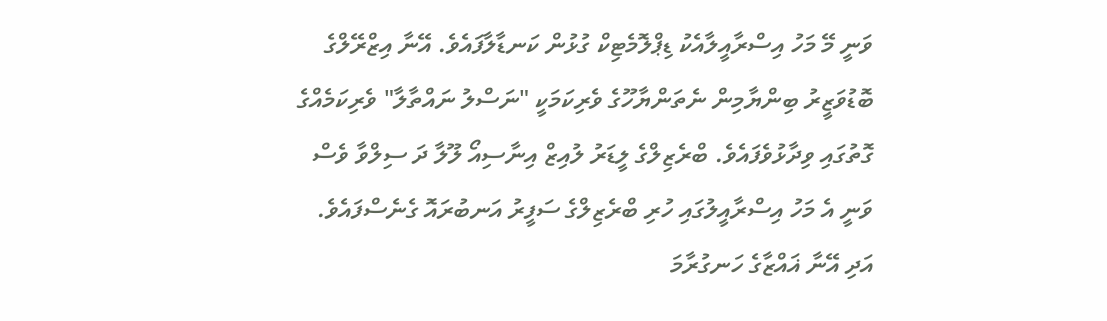ވަނީ މޭ މަހު އިސްރާއީލާއެކު ޑިޕްލޮމެޓިކް ގުޅުން ކަނޑާލާފައެވެ. އޭނާ އިޒްރޭލްގެ ބޮޑުވަޒީރު ބިންޔާމިން ނެތަންޔާހޫގެ ވެރިކަމަކީ "ނަސްލު ނައްތާލާ" ވެރިކަމެއްގެ ގޮތުގައި ވިދާޅުވެފައެވެ. ބްރެޒިލްގެ ލީޑަރު ލުއިޒް އިނާސިއޯ ލޫލާ ދަ ސިލްވާ ވެސް ވަނީ އެ މަހު އިސްރާއީލުގައި ހުރި ބްރެޒިލްގެ ސަފީރު އަނބުރައޮ ގެނެސްފައެވެ. އަދި އޭނާ ޣައްޒާގެ ހަނގުރާމަ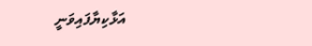އަޅާކިޔާފައިވަނީ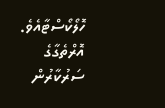ހޮލޯކޯސްޓާއެވެ.
އޮރްތެގާގެ ސަރުކާރުން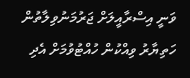ވަނީ އިސްރާއީލަށް ޖަރުމަނުވިލާތުން ހަތިޔާރު ވިއްކުން ހުއްޓުވުމަށް އެދި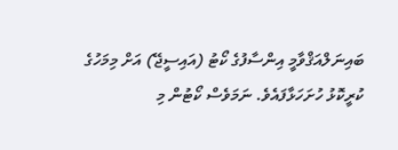ބައިނަލްއަޤްވާމީ އިންސާފުގެ ކޯޓު (އައިސީޖޭ) އަށް މިމަހުގެ ކުރީކޮޅު ހުށަހަޅާފައެވެ. ނަމަވެސް ކޯޓުން މި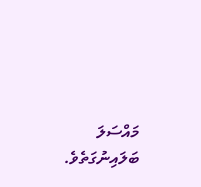މައްސަލަ ބަލައިނުގަތެވެ.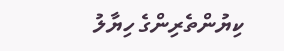ކިޔުންތެރިންގެ ހިޔާލު